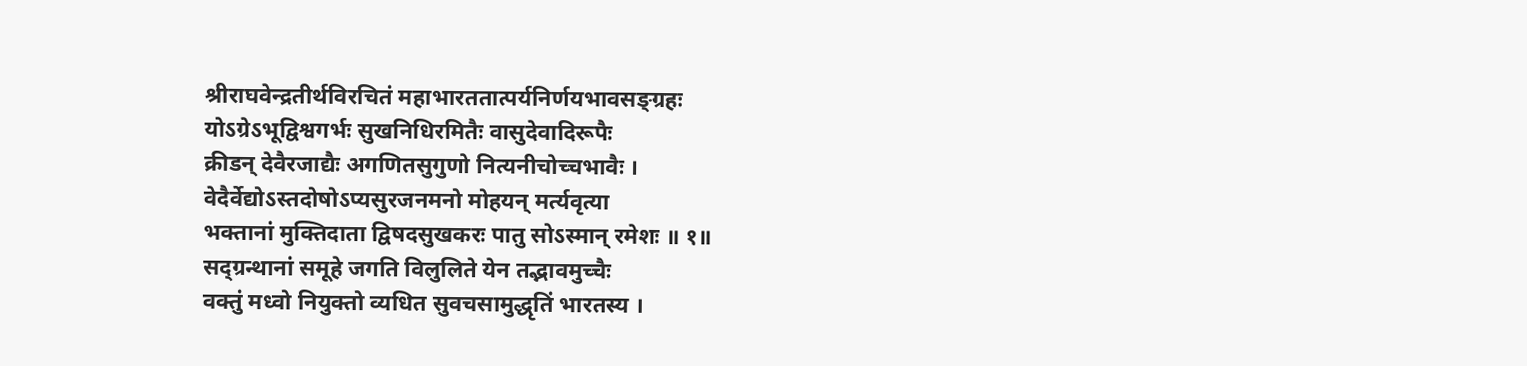श्रीराघवेन्द्रतीर्थविरचितं महाभारततात्पर्यनिर्णयभावसङ्ग्रहः
योऽग्रेऽभूद्विश्वगर्भः सुखनिधिरमितैः वासुदेवादिरूपैः
क्रीडन् देवैरजाद्यैः अगणितसुगुणो नित्यनीचोच्चभावैः ।
वेदैर्वेद्योऽस्तदोषोऽप्यसुरजनमनो मोहयन् मर्त्यवृत्या
भक्तानां मुक्तिदाता द्विषदसुखकरः पातु सोऽस्मान् रमेशः ॥ १॥
सद्ग्रन्थानां समूहे जगति विलुलिते येन तद्भावमुच्चैः
वक्तुं मध्वो नियुक्तो व्यधित सुवचसामुद्धृतिं भारतस्य ।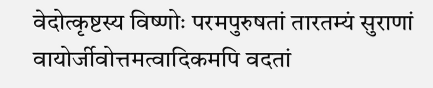वेदोत्कृष्टस्य विष्णोः परमपुरुषतां तारतम्यं सुराणां
वायोर्जीवोत्तमत्वादिकमपि वदतां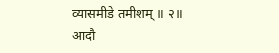व्यासमीडे तमीशम् ॥ २॥
आदौ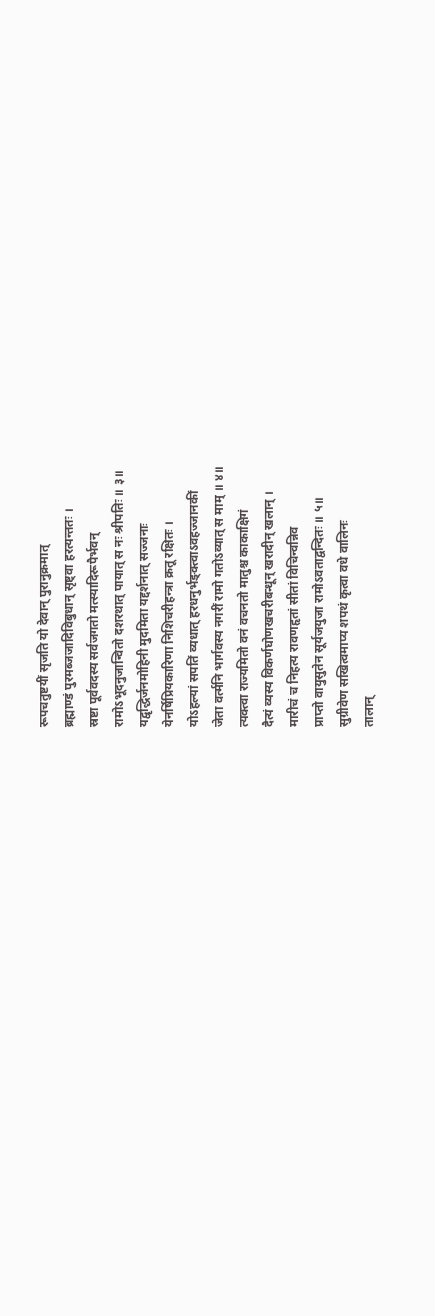रूपचतुष्टयीं सृजति यो देवान् पुरानुक्रमात्
ब्रह्माण्डं पुरमब्जजादिविबुधान् सृष्ट्वा हरत्यन्ततः ।
स्रष्टा पूर्ववदस्य सर्वजगतो मत्स्यादिरूपैर्भवन्
रामोऽभूदनुजान्वितो दशरथात् पायात् स नः श्रीपतिः ॥ ३॥
यद्वृद्धिर्जनमोहिनी मुदमिता यद्दर्शनात् सज्जनाः
येनर्षिप्रियकारिणा निशिचरीहन्त्रा क्रतू रक्षितः ।
योऽहल्यां सपतिं व्यधात् हरधनुर्भङ्क्त्वाऽवहज्जानकीं
जेता वर्त्मनि भार्गवस्य नगरीं रामो गतोऽव्यात् स माम् ॥ ४॥
त्यक्त्वा राज्यमितो वनं वचनतो मातुश्च काकाक्षिगं
दैत्यं व्यस्य विकर्णघोणखचरीबन्धून् खरादीन् खलान् ।
मारीचं च निहत्य रावणहृतां सीतां विचिन्वन्निव
प्राप्तो वायुसुतेन सूर्यजयुजा रामोऽवताद्वन्दितः ॥ ५॥
सुग्रीवेण सखित्वमाप्य शपथं कृत्वा वधे वालिनः
तालान्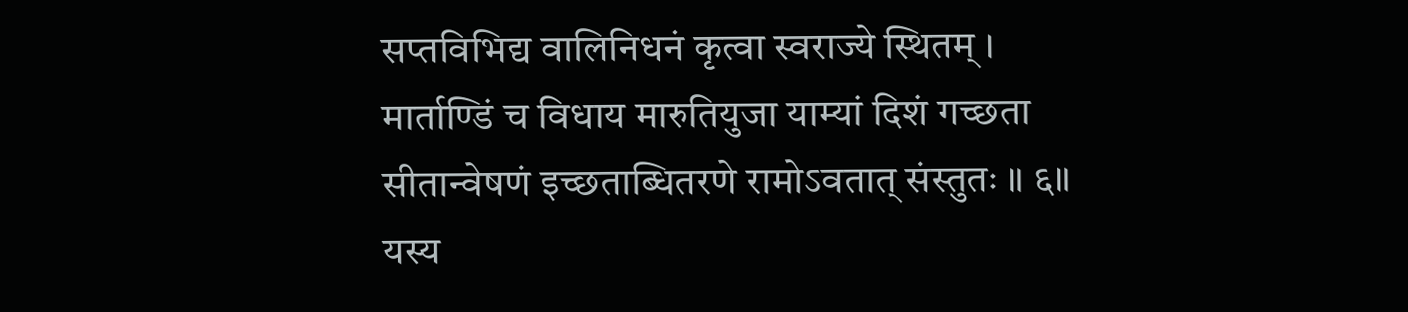सप्तविभिद्य वालिनिधनं कृत्वा स्वराज्ये स्थितम् ।
मार्ताण्डिं च विधाय मारुतियुजा याम्यां दिशं गच्छता
सीतान्वेषणं इच्छताब्धितरणे रामोऽवतात् संस्तुतः ॥ ६॥
यस्य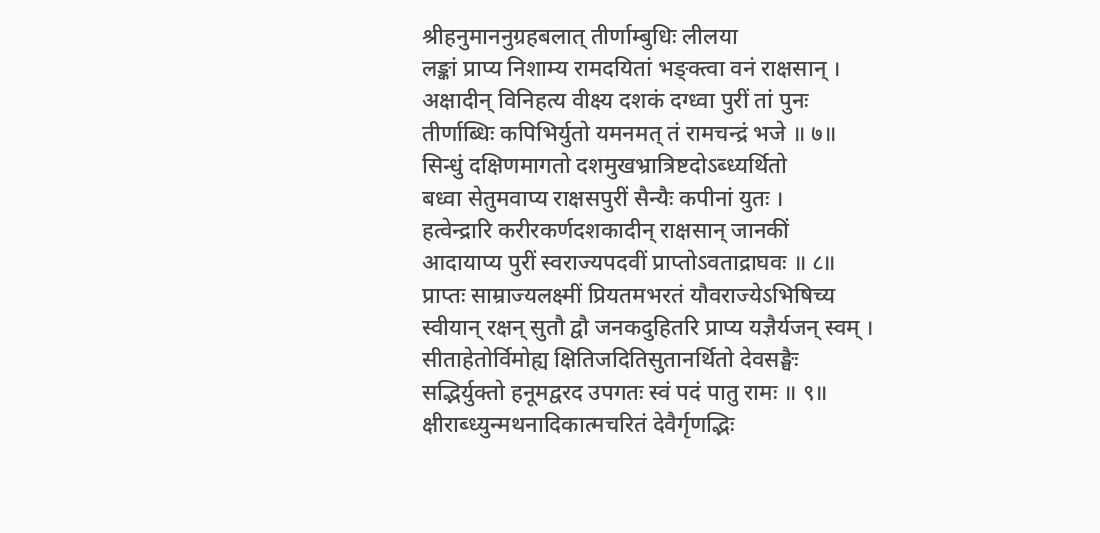श्रीहनुमाननुग्रहबलात् तीर्णाम्बुधिः लीलया
लङ्कां प्राप्य निशाम्य रामदयितां भङ्क्त्वा वनं राक्षसान् ।
अक्षादीन् विनिहत्य वीक्ष्य दशकं दग्ध्वा पुरीं तां पुनः
तीर्णाब्धिः कपिभिर्युतो यमनमत् तं रामचन्द्रं भजे ॥ ७॥
सिन्धुं दक्षिणमागतो दशमुखभ्रात्रिष्टदोऽब्ध्यर्थितो
बध्वा सेतुमवाप्य राक्षसपुरीं सैन्यैः कपीनां युतः ।
हत्वेन्द्रारि करीरकर्णदशकादीन् राक्षसान् जानकीं
आदायाप्य पुरीं स्वराज्यपदवीं प्राप्तोऽवताद्राघवः ॥ ८॥
प्राप्तः साम्राज्यलक्ष्मीं प्रियतमभरतं यौवराज्येऽभिषिच्य
स्वीयान् रक्षन् सुतौ द्वौ जनकदुहितरि प्राप्य यज्ञैर्यजन् स्वम् ।
सीताहेतोर्विमोह्य क्षितिजदितिसुतानर्थितो देवसङ्घैः
सद्भिर्युक्तो हनूमद्वरद उपगतः स्वं पदं पातु रामः ॥ ९॥
क्षीराब्ध्युन्मथनादिकात्मचरितं देवैर्गृणद्भिः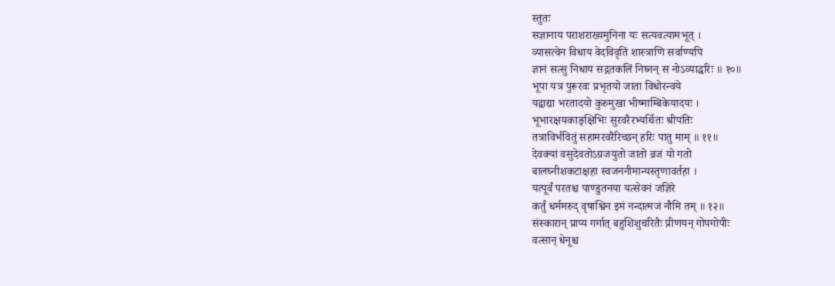स्तुतः
सज्ञानाय पराशराख्यमुनिना यः सत्यवत्यामभूत् ।
व्यासत्वेन विधाय वेदविवृतिं शास्त्राणि सर्वाण्यपि
ज्ञानं सत्सु निधाय सद्गतकलिं निघ्नन् स नोऽव्याद्धरिः ॥ १०॥
भूपा यत्र पुरूरवः प्रभृतयो जाता विधोरन्वये
यद्वाद्या भरतादयो कुरुमुखा भीष्माम्बिकेयादयः ।
भूभारक्षयकाङ्क्षिभिः सुरवरैरभ्यर्थितः श्रीपतिः
तत्राविर्भवितुं सहामरवरैरिच्छन् हरिः पातु माम् ॥ ११॥
देवक्यां वसुदेवतोऽग्रजयुतो जातो व्रजं यो गतो
बालघ्नीशकटाक्षहा स्वजननीमान्यस्तृणावर्तहा ।
यत्पूर्वं परतश्च पाण्डुतनया यत्सेवनं जज्ञिरे
कर्तुं धर्ममरुद् वृषाश्विन इमं नन्दात्मजं नौमि तम् ॥ १२॥
संस्कारान् प्राप्य गर्गात् बहुशिशुचरितैः प्रीणयन् गोपगोपीः
वत्सान् धेनूश्च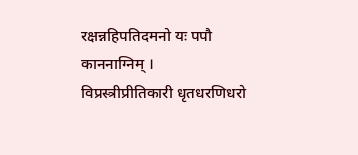रक्षन्नहिपतिदमनो यः पपौ काननाग्निम् ।
विप्रस्त्रीप्रीतिकारी धृतधरणिधरो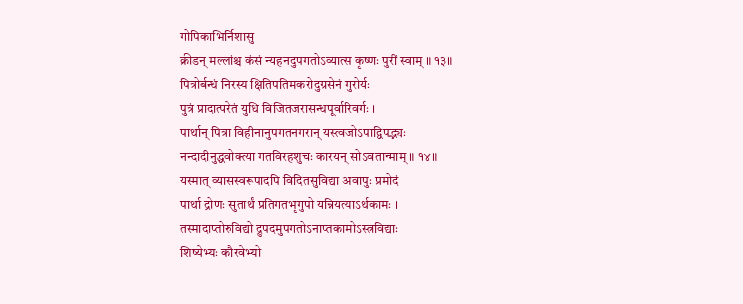गोपिकाभिर्निशासु
क्रीडन् मल्लांश्च कंसं न्यहनदुपगतोऽव्यात्स कृष्णः पुरीं स्वाम् ॥ १३॥
पित्रोर्बन्धं निरस्य क्षितिपतिमकरोदुग्रसेनं गुरोर्यः
पुत्रं प्रादात्परेतं युधि विजितजरासन्धपूर्वारिवर्गः ।
पार्थान् पित्रा विहीनानुपगतनगरान् यस्त्वजोऽपाद्विपद्भ्यः
नन्दादीनुद्धवोक्त्या गतविरहशुचः कारयन् सोऽवतान्माम् ॥ १४॥
यस्मात् व्यासस्वरूपादपि विदितसुविद्या अवापुः प्रमोदं
पार्था द्रोणः सुतार्थं प्रतिगतभृगुपो यन्नियत्याऽर्थकामः ।
तस्मादाप्तोरुविद्यो द्रुपदमुपगतोऽनाप्तकामोऽस्त्रविद्याः
शिष्येभ्यः कौरवेभ्यो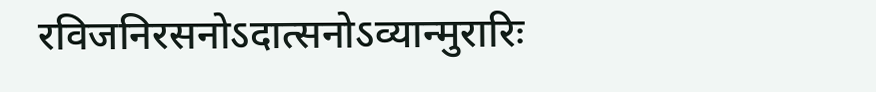रविजनिरसनोऽदात्सनोऽव्यान्मुरारिः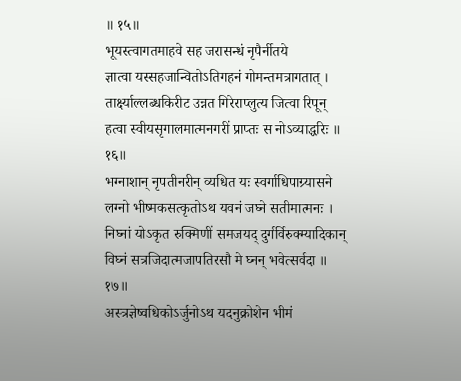॥ १५॥
भूयस्त्वागतमाहवे सह जरासन्धं नृपैर्नीतये
ज्ञात्वा यस्सहजान्वितोऽतिगहनं गोमन्तमत्रागतात् ।
तार्क्ष्याल्लब्धकिरीट उन्नत गिरेराप्लुत्य जित्वा रिपून्
हत्वा स्वीयसृगालमात्मनगरीं प्राप्तः स नोऽव्याद्धरिः ॥ १६॥
भग्नाशान् नृपतीनरीन् व्यधित यः स्वर्गाधिपाग्र्यासने
लग्नो भीष्मकसत्कृतोऽथ यवनं जघ्ने सतीमात्मनः ।
निघ्नां योऽकृत रुक्मिणीं समजयद् दुर्गर्विरुक्म्यादिकान्
विघ्नं सत्रजिदात्मजापतिरसौ मे घ्नन् भवेत्सर्वदा ॥ १७॥
अस्त्रज्ञेष्वधिकोऽर्जुनोऽथ यदनुक्रोशेन भीमं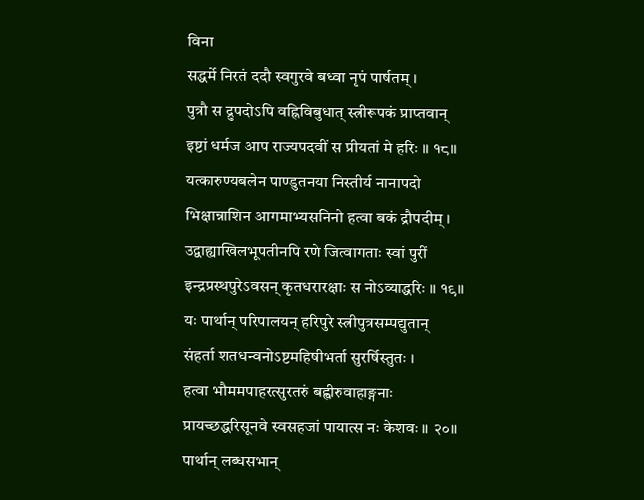विना
सद्धर्मे निरतं ददौ स्वगुरवे बध्वा नृपं पार्षतम् ।
पुत्रौ स द्रुपदोऽपि वह्निविबुधात् स्त्रीरूपकं प्राप्तवान्
इष्टां धर्मज आप राज्यपदवीं स प्रीयतां मे हरिः ॥ १८॥
यत्कारुण्यबलेन पाण्डुतनया निस्तीर्य नानापदो
भिक्षान्नाशिन आगमाभ्यसनिनो हत्वा बकं द्रौपदीम् ।
उद्वाह्याखिलभूपतीनपि रणे जित्वागताः स्वां पुरीं
इन्द्रप्रस्थपुरेऽवसन् कृतधरारक्षाः स नोऽव्याद्धरिः ॥ १९॥
यः पार्थान् परिपालयन् हरिपुरे स्त्रीपुत्रसम्पद्युतान्
संहर्ता शतधन्वनोऽष्टमहिषीभर्ता सुरर्षिस्तुतः ।
हत्वा भौममपाहरत्सुरतरुं बह्वीरुवाहाङ्गनाः
प्रायच्छद्धरिसूनवे स्वसहजां पायात्स नः केशवः ॥ २०॥
पार्थान् लब्धसभान्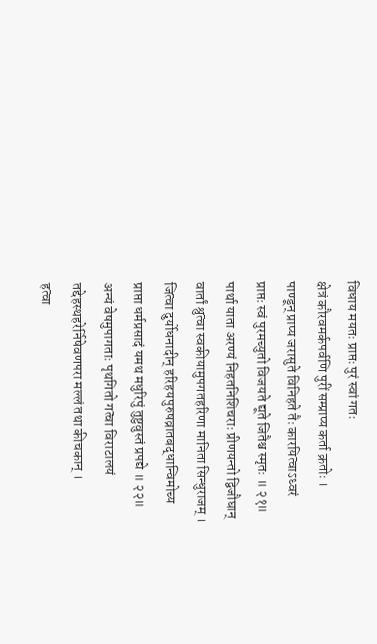विधाय मयतः प्राप्तः पुरं स्वां गतः
क्षेत्रं कौरवमर्कपर्वणि पुरीं सम्प्राप्य कर्ता क्रतोः ।
पाण्डून् प्राप्य जरासुते विनिहते तैः कारयित्वाऽध्वरं
प्राप्तः स्वं पुरमच्युतो विजयते द्यूते जितैश्च स्मृतः ॥ २१॥
पार्था याता अरण्यं निहतनिशिचराः प्रीणयन्तो द्विजौघान्
वार्तां श्रुत्वा स्वकीयामुपगतहरिणा मानिता सिन्धुराजम् ।
जित्वा दुर्योधनादीन् हरिहयपुरुषव्रातबद्धान्विमोच्य
प्राप्ता धर्मप्रसादं यमथ मधुरिपुं तुष्टुवुस्तं प्रपद्ये ॥ २२॥
अन्यं वेषमुपागताः पृथगितो गत्वा विराटालयं
तद्देहस्थहरेर्निषेवणपरा मल्लं तथा कीचकान् ।
हत्वा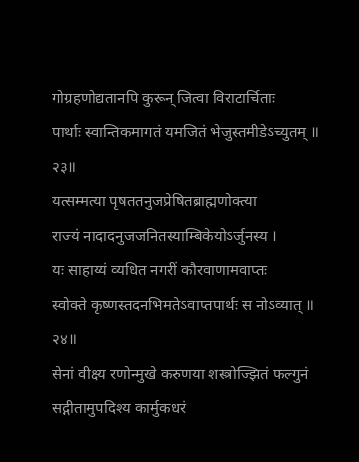गोग्रहणोद्यतानपि कुरून् जित्वा विराटार्चिताः
पार्थाः स्वान्तिकमागतं यमजितं भेजुस्तमीडेऽच्युतम् ॥ २३॥
यत्सम्मत्या पृषततनुजप्रेषितब्राह्मणोक्त्या
राज्यं नादादनुजजनितस्याम्बिकेयोऽर्जुनस्य ।
यः साहाय्यं व्यधित नगरीं कौरवाणामवाप्तः
स्वोक्ते कृष्णस्तदनभिमतेऽवाप्तपार्थः स नोऽव्यात् ॥ २४॥
सेनां वीक्ष्य रणोन्मुखे करुणया शस्त्रोज्झितं फल्गुनं
सद्गीतामुपदिश्य कार्मुकधरं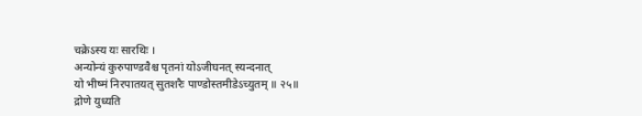चक्रेऽस्य यः सारथिः ।
अन्योन्यं कुरुपाण्डवैश्च पृतनां योऽजीघनत् स्यन्दनात्
यो भीष्मं निरपातयत् सुतशरैः पाण्डोस्तमीडेऽच्युतम् ॥ २५॥
द्रोणे युध्यति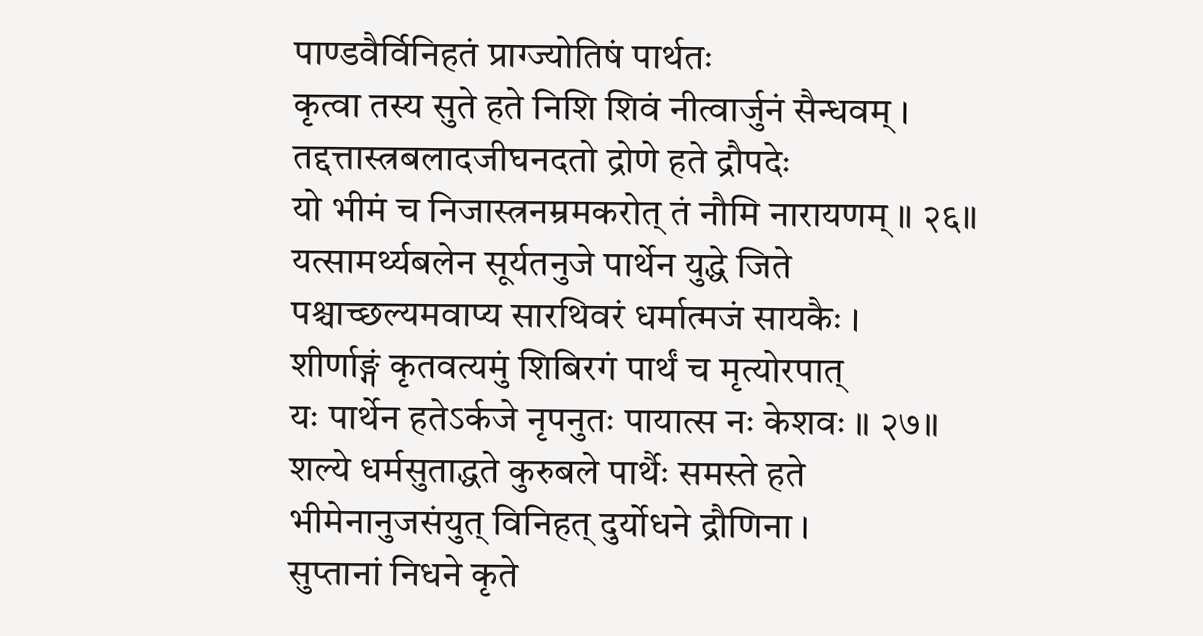पाण्डवैर्विनिहतं प्राग्ज्योतिषं पार्थतः
कृत्वा तस्य सुते हते निशि शिवं नीत्वार्जुनं सैन्धवम् ।
तद्दत्तास्त्रबलादजीघनदतो द्रोणे हते द्रौपदेः
यो भीमं च निजास्त्रनम्रमकरोत् तं नौमि नारायणम् ॥ २६॥
यत्सामर्थ्यबलेन सूर्यतनुजे पार्थेन युद्धे जिते
पश्चाच्छल्यमवाप्य सारथिवरं धर्मात्मजं सायकैः ।
शीर्णाङ्गं कृतवत्यमुं शिबिरगं पार्थं च मृत्योरपात्
यः पार्थेन हतेऽर्कजे नृपनुतः पायात्स नः केशवः ॥ २७॥
शल्ये धर्मसुताद्धते कुरुबले पार्थैः समस्ते हते
भीमेनानुजसंयुत् विनिहत् दुर्योधने द्रौणिना ।
सुप्तानां निधने कृते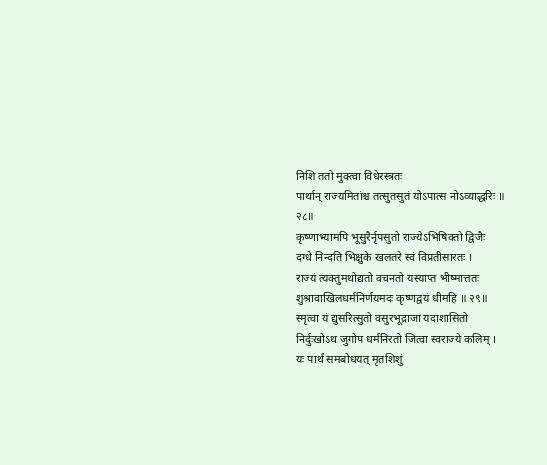निशि ततो मुक्त्वा विधेरस्त्रतः
पार्थान् राज्यमितांश्च तत्सुतसुतं योऽपात्स नोऽव्याद्धरिः ॥ २८॥
कृष्णाभ्यामपि भूसुरैर्नृपसुतो राज्येऽभिषिक्तो द्विजैः
दग्धे निन्दति भिक्षुके खलतरे स्वं विप्रतीसारतः ।
राज्यं त्यक्तुमथोद्यतो वचनतो यस्याप्त भीष्मात्ततः
शुश्रावाखिलधर्मनिर्णयमदः कृष्णद्वयं धीमहि ॥ २९॥
स्मृत्वा यं द्युसरित्सुतो वसुरभूद्राजा यदाशासितो
निर्दुःखोऽथ जुगोप धर्मनिरतो जित्वा स्वराज्ये कलिम् ।
यः पार्थं समबोधयत् मृतशिशुं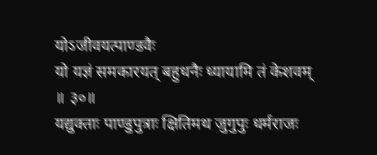योऽजीवयत्पाण्डवैः
यो यज्ञं समकारयत् बहुधनैः ध्यायामि तं केशवम् ॥ ३०॥
यद्युक्ताः पाण्डुपुत्राः क्षितिमथ जुगुपुः धर्मराजः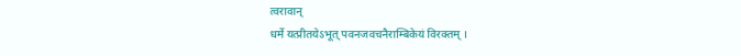त्वरावान्
धर्मे यत्प्रीतयेऽभूत् पवनजवचनैराम्बिकेयं विरक्तम् ।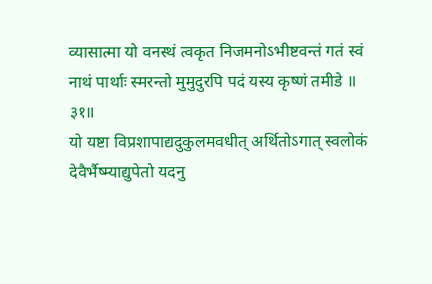व्यासात्मा यो वनस्थं त्वकृत निजमनोऽभीष्टवन्तं गतं स्वं
नाथं पार्थाः स्मरन्तो मुमुदुरपि पदं यस्य कृष्णं तमीडे ॥ ३१॥
यो यष्टा विप्रशापाद्यदुकुलमवधीत् अर्थितोऽगात् स्वलोकं
देवैर्भैष्म्याद्युपेतो यदनु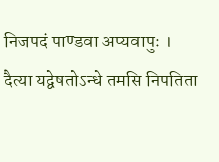निजपदं पाण्डवा अप्यवापुः ।
दैत्या यद्वेषतोऽन्धे तमसि निपतिता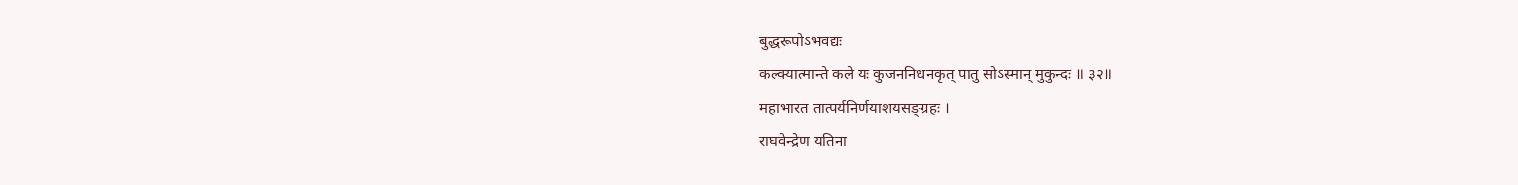बुद्धरूपोऽभवद्यः
कल्क्यात्मान्ते कले यः कुजननिधनकृत् पातु सोऽस्मान् मुकुन्दः ॥ ३२॥
महाभारत तात्पर्यनिर्णयाशयसङ्ग्रहः ।
राघवेन्द्रेण यतिना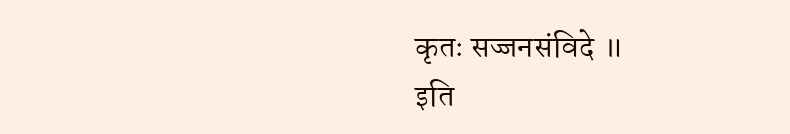कृतः सज्जनसंविदे ॥
इति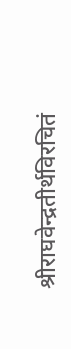श्रीराघवेन्द्रतीर्थविरचितं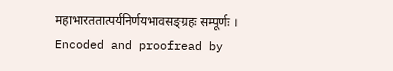महाभारततात्पर्यनिर्णयभावसङ्ग्रहः सम्पूर्णः ।
Encoded and proofread by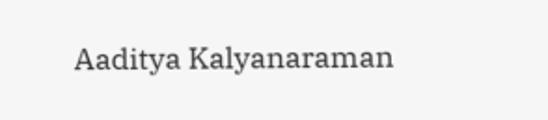Aaditya Kalyanaraman